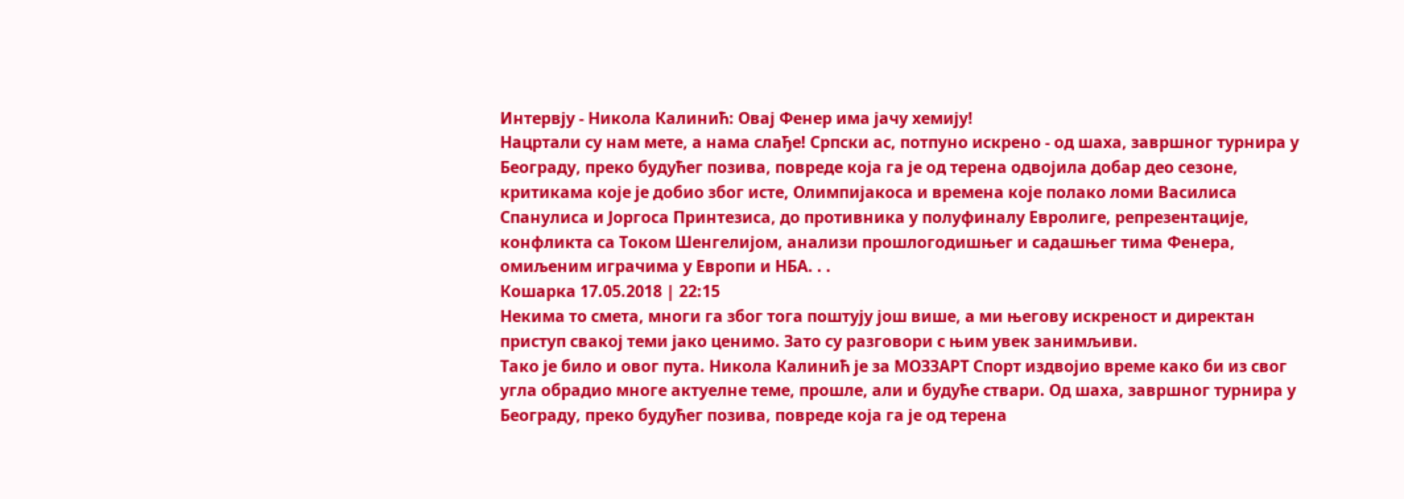Интервју - Никола Калинић: Овај Фенер има јачу хемију!
Нацртали су нам мете, а нама слађе! Српски ас, потпуно искрено - од шаха, завршног турнира у Београду, преко будућег позива, повреде која га је од терена одвојила добар део сезоне, критикама које је добио због исте, Олимпијакоса и времена које полако ломи Василиса Спанулиса и Јоргоса Принтезиса, до противника у полуфиналу Евролиге, репрезентације, конфликта са Током Шенгелијом, анализи прошлогодишњег и садашњег тима Фенера, омиљеним играчима у Европи и НБА. . .
Кошарка 17.05.2018 | 22:15
Некима то смета, многи га због тога поштују још више, а ми његову искреност и директан приступ свакој теми јако ценимо. Зато су разговори с њим увек занимљиви.
Тако је било и овог пута. Никола Калинић је за МОЗЗАРТ Спорт издвојио време како би из свог угла обрадио многе актуелне теме, прошле, али и будуће ствари. Од шаха, завршног турнира у Београду, преко будућег позива, повреде која га је од терена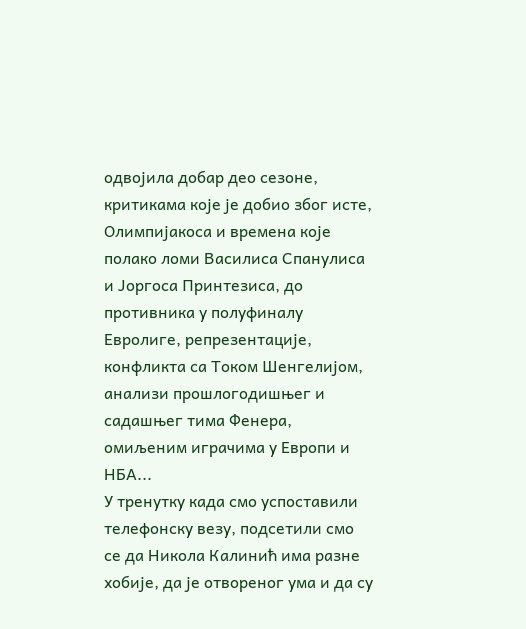одвојила добар део сезоне, критикама које је добио због исте, Олимпијакоса и времена које полако ломи Василиса Спанулиса и Јоргоса Принтезиса, до противника у полуфиналу Евролиге, репрезентације, конфликта са Током Шенгелијом, анализи прошлогодишњег и садашњег тима Фенера, омиљеним играчима у Европи и НБА...
У тренутку када смо успоставили телефонску везу, подсетили смо се да Никола Калинић има разне хобије, да је отвореног ума и да су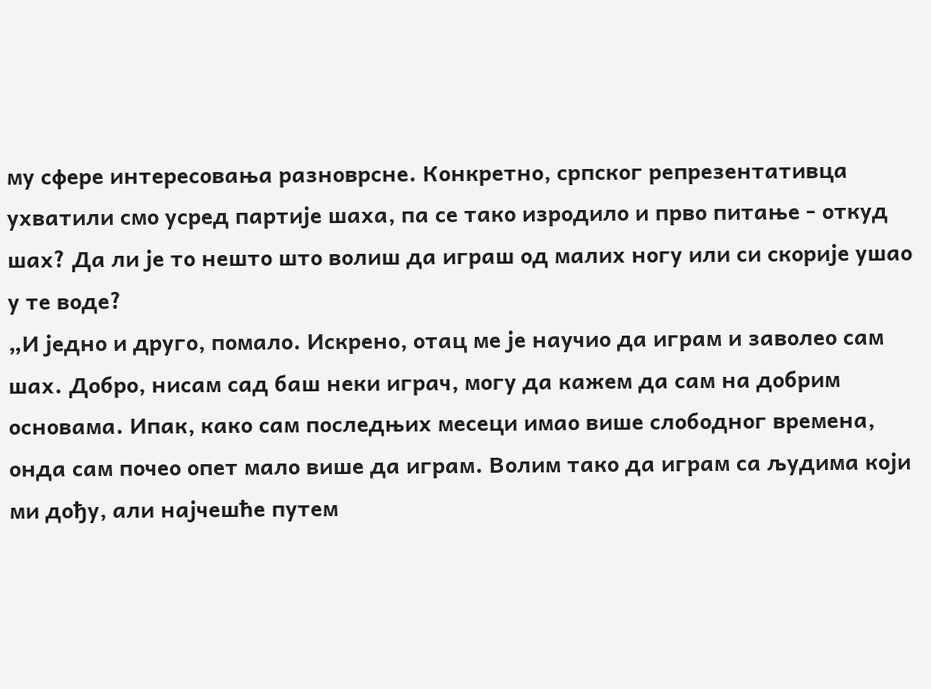му сфере интересовања разноврсне. Конкретно, српског репрезентативца ухватили смо усред партије шаха, па се тако изродило и прво питање - откуд шах? Да ли је то нешто што волиш да играш од малих ногу или си скорије ушао у те воде?
„И једно и друго, помало. Искрено, отац ме је научио да играм и заволео сам шах. Добро, нисам сад баш неки играч, могу да кажем да сам на добрим основама. Ипак, како сам последњих месеци имао више слободног времена, онда сам почео опет мало више да играм. Волим тако да играм са људима који ми дођу, али најчешће путем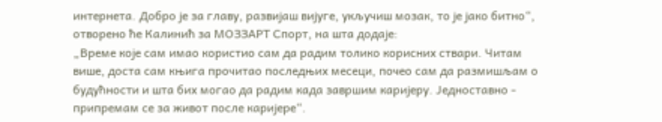интернета. Добро је за главу, развијаш вијуге, укључиш мозак, то је јако битно“, отворено ће Калинић за МОЗЗАРТ Спорт, на шта додаје:
„Време које сам имао користио сам да радим толико корисних ствари. Читам више, доста сам књига прочитао последњих месеци, почео сам да размишљам о будућности и шта бих могао да радим када завршим каријеру. Једноставно - припремам се за живот после каријере“.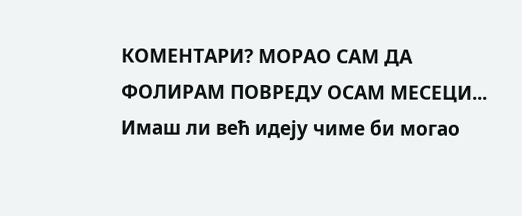КОМЕНТАРИ? МОРАО САМ ДА ФОЛИРАМ ПОВРЕДУ ОСАМ МЕСЕЦИ...
Имаш ли већ идеју чиме би могао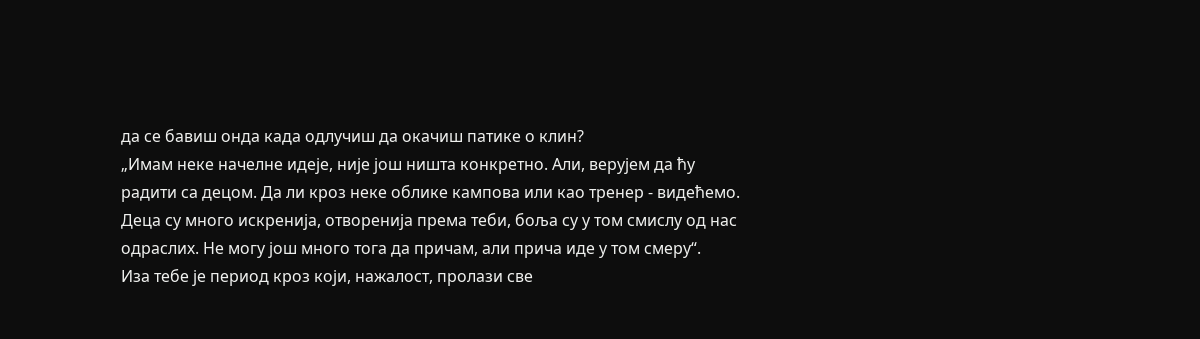да се бавиш онда када одлучиш да окачиш патике о клин?
„Имам неке начелне идеје, није још ништа конкретно. Али, верујем да ћу радити са децом. Да ли кроз неке облике кампова или као тренер - видећемо. Деца су много искренија, отворенија према теби, боља су у том смислу од нас одраслих. Не могу још много тога да причам, али прича иде у том смеру“.
Иза тебе је период кроз који, нажалост, пролази све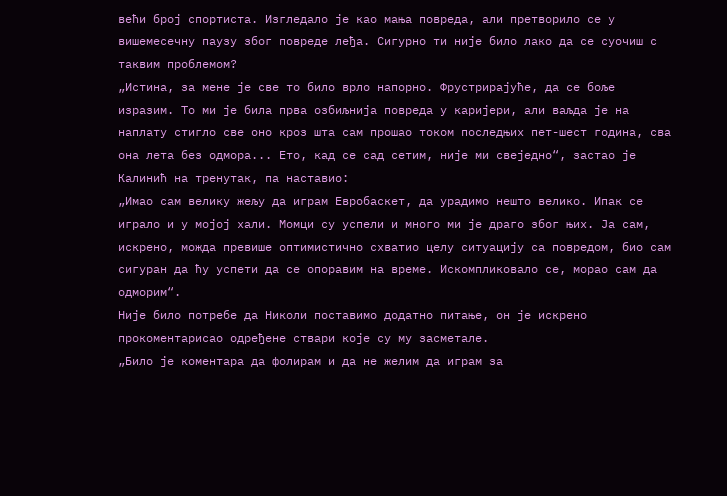већи број спортиста. Изгледало је као мања повреда, али претворило се у вишемесечну паузу због повреде леђа. Сигурно ти није било лако да се суочиш с таквим проблемом?
„Истина, за мене је све то било врло напорно. Фрустрирајуће, да се боље изразим. То ми је била прва озбиљнија повреда у каријери, али ваљда је на наплату стигло све оно кроз шта сам прошао током последњих пет-шест година, сва она лета без одмора... Ето, кад се сад сетим, није ми свеједно“, застао је Калинић на тренутак, па наставио:
„Имао сам велику жељу да играм Евробаскет, да урадимо нешто велико. Ипак се играло и у мојој хали. Момци су успели и много ми је драго због њих. Ја сам, искрено, можда превише оптимистично схватио целу ситуацију са повредом, био сам сигуран да ћу успети да се опоравим на време. Искомпликовало се, морао сам да одморим“.
Није било потребе да Николи поставимо додатно питање, он је искрено прокоментарисао одређене ствари које су му засметале.
„Било је коментара да фолирам и да не желим да играм за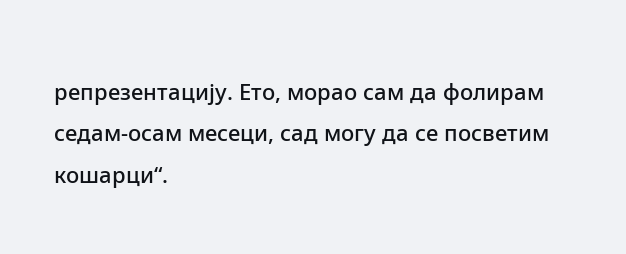репрезентацију. Ето, морао сам да фолирам седам-осам месеци, сад могу да се посветим кошарци“.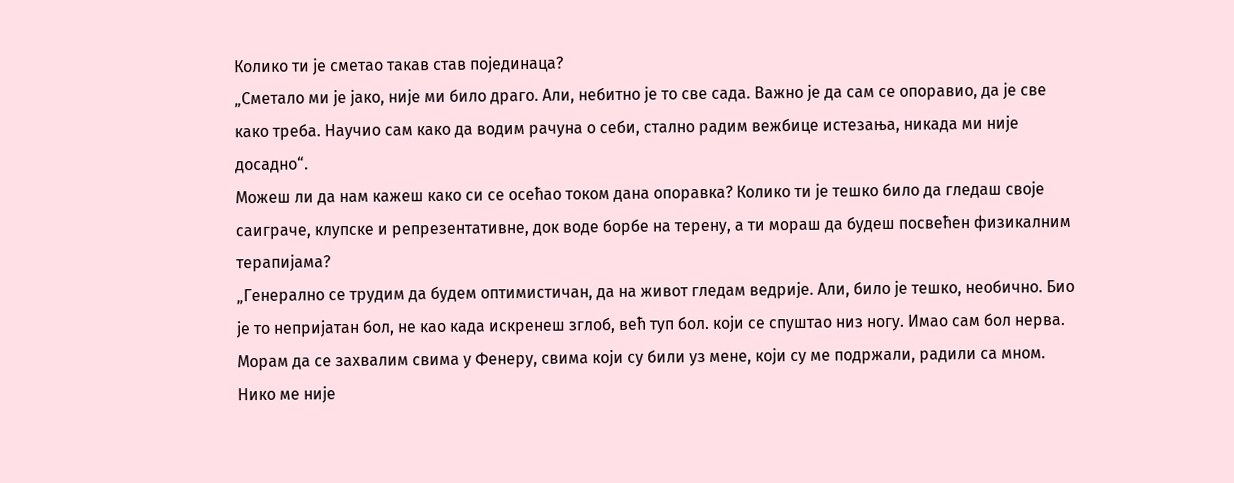Колико ти је сметао такав став појединаца?
„Сметало ми је јако, није ми било драго. Али, небитно је то све сада. Важно је да сам се опоравио, да је све како треба. Научио сам како да водим рачуна о себи, стално радим вежбице истезања, никада ми није досадно“.
Можеш ли да нам кажеш како си се осећао током дана опоравка? Колико ти је тешко било да гледаш своје саиграче, клупске и репрезентативне, док воде борбе на терену, а ти мораш да будеш посвећен физикалним терапијама?
„Генерално се трудим да будем оптимистичан, да на живот гледам ведрије. Али, било је тешко, необично. Био је то непријатан бол, не као када искренеш зглоб, већ туп бол. који се спуштао низ ногу. Имао сам бол нерва. Морам да се захвалим свима у Фенеру, свима који су били уз мене, који су ме подржали, радили са мном. Нико ме није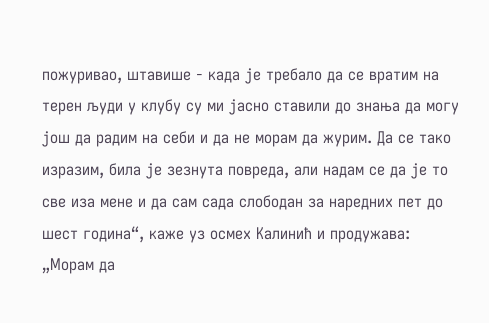пожуривао, штавише - када је требало да се вратим на терен људи у клубу су ми јасно ставили до знања да могу још да радим на себи и да не морам да журим. Да се тако изразим, била је зезнута повреда, али надам се да је то све иза мене и да сам сада слободан за наредних пет до шест година“, каже уз осмех Калинић и продужава:
„Морам да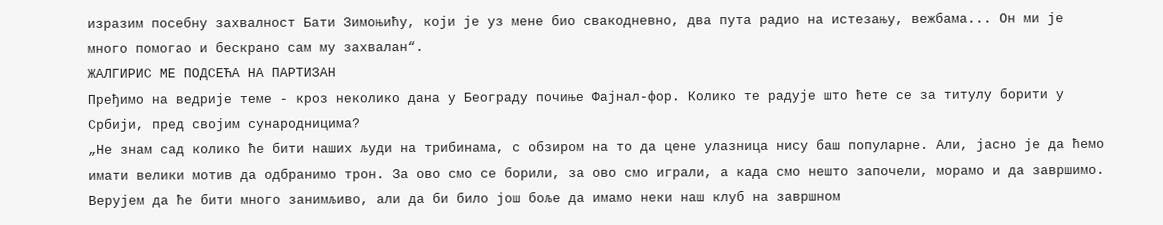изразим посебну захвалност Бати Зимоњићу, који је уз мене био свакодневно, два пута радио на истезању, вежбама... Он ми је много помогао и бескрано сам му захвалан“.
ЖАЛГИРИС МЕ ПОДСЕЋА НА ПАРТИЗАН
Пређимо на ведрије теме - кроз неколико дана у Београду почиње Фајнал-фор. Колико те радује што ћете се за титулу борити у Србији, пред својим сународницима?
„Не знам сад колико ће бити наших људи на трибинама, с обзиром на то да цене улазница нису баш популарне. Али, јасно је да ћемо имати велики мотив да одбранимо трон. За ово смо се борили, за ово смо играли, а када смо нешто започели, морамо и да завршимо. Верујем да ће бити много занимљиво, али да би било још боље да имамо неки наш клуб на завршном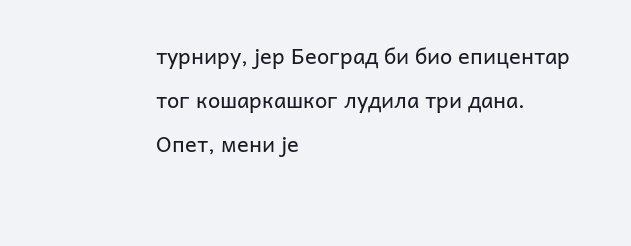турниру, јер Београд би био епицентар тог кошаркашког лудила три дана. Опет, мени је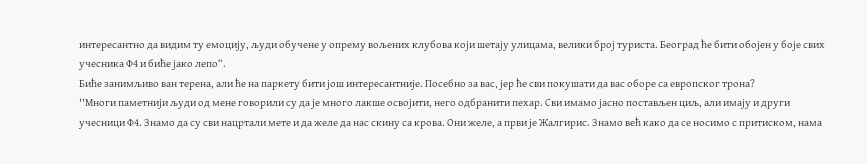интересантно да видим ту емоцију, људи обучене у опрему вољених клубова који шетају улицама, велики број туриста. Београд ће бити обојен у боје свих учесника Ф4 и биће јако лепо“.
Биће занимљиво ван терена, али ће на паркету бити још интересантније. Посебно за вас, јер ће сви покушати да вас оборе са европског трона?
''Многи паметнији људи од мене говорили су да је много лакше освојити, него одбранити пехар. Сви имамо јасно постављен циљ, али имају и други учесници Ф4. Знамо да су сви нацртали мете и да желе да нас скину са крова. Они желе, а први је Жалгирис. Знамо већ како да се носимо с притиском, нама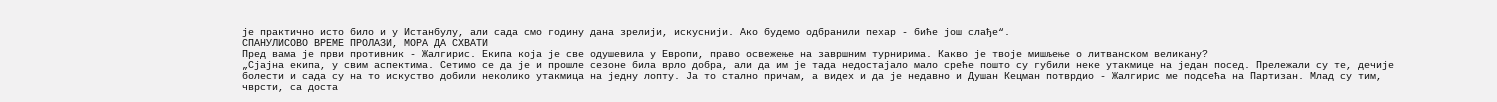је практично исто било и у Истанбулу, али сада смо годину дана зрелији, искуснији. Ако будемо одбранили пехар - биће још слађе“.
СПАНУЛИСОВО ВРЕМЕ ПРОЛАЗИ, МОРА ДА СХВАТИ
Пред вама је први противник - Жалгирис. Екипа која је све одушевила у Европи, право освежење на завршним турнирима. Какво је твоје мишљење о литванском великану?
„Сјајна екипа, у свим аспектима. Сетимо се да је и прошле сезоне била врло добра, али да им је тада недостајало мало среће пошто су губили неке утакмице на један посед. Прележали су те, дечије болести и сада су на то искуство добили неколико утакмица на једну лопту. Ја то стално причам, а видех и да је недавно и Душан Кецман потврдио - Жалгирис ме подсећа на Партизан. Млад су тим, чврсти, са доста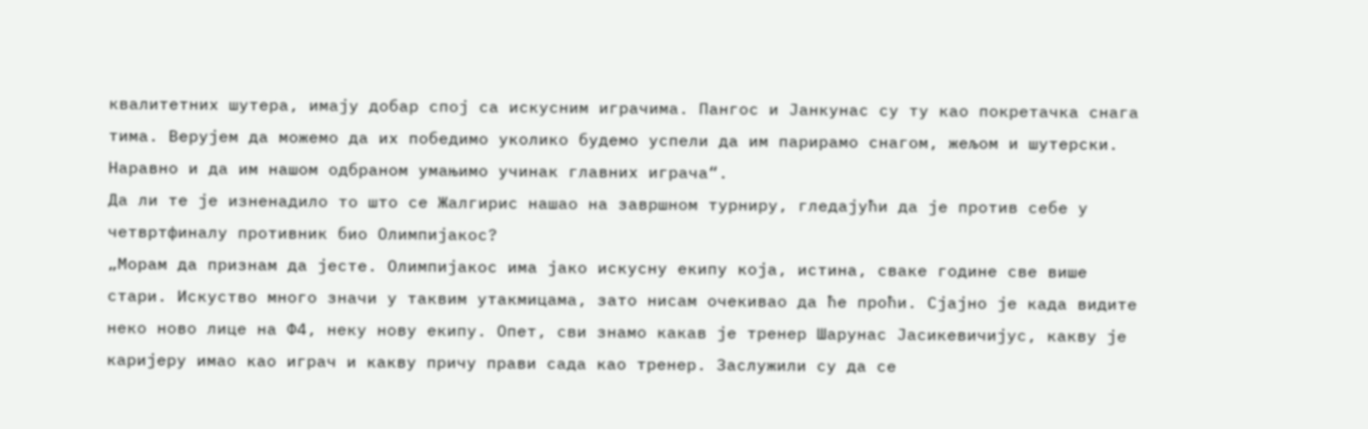квалитетних шутера, имају добар спој са искусним играчима. Пангос и Јанкунас су ту као покретачка снага тима. Верујем да можемо да их победимо уколико будемо успели да им парирамо снагом, жељом и шутерски. Наравно и да им нашом одбраном умањимо учинак главних играча“.
Да ли те је изненадило то што се Жалгирис нашао на завршном турниру, гледајући да је против себе у четвртфиналу противник био Олимпијакос?
„Морам да признам да јесте. Олимпијакос има јако искусну екипу која, истина, сваке године све више стари. Искуство много значи у таквим утакмицама, зато нисам очекивао да ће проћи. Сјајно је када видите неко ново лице на Ф4, неку нову екипу. Опет, сви знамо какав је тренер Шарунас Јасикевичијус, какву је каријеру имао као играч и какву причу прави сада као тренер. Заслужили су да се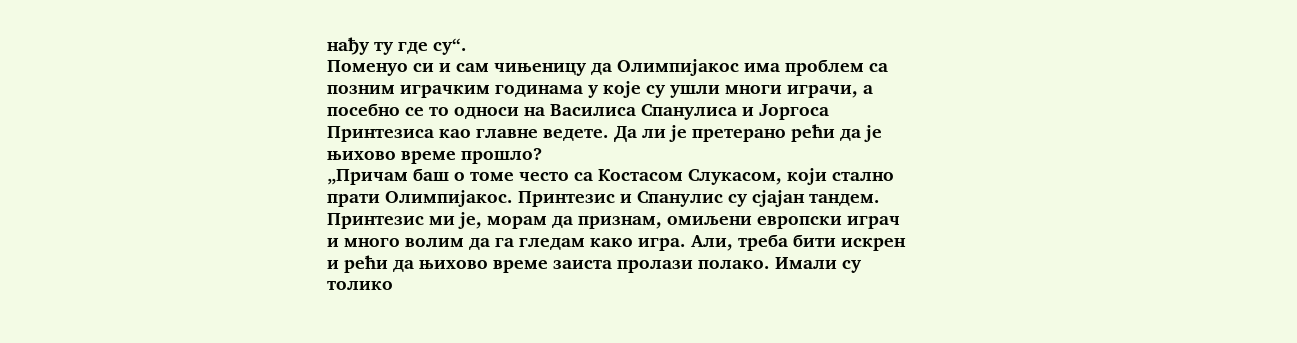нађу ту где су“.
Поменуо си и сам чињеницу да Олимпијакос има проблем са позним играчким годинама у које су ушли многи играчи, а посебно се то односи на Василиса Спанулиса и Јоргоса Принтезиса као главне ведете. Да ли је претерано рећи да је њихово време прошло?
„Причам баш о томе често са Костасом Слукасом, који стално прати Олимпијакос. Принтезис и Спанулис су сјајан тандем. Принтезис ми је, морам да признам, омиљени европски играч и много волим да га гледам како игра. Али, треба бити искрен и рећи да њихово време заиста пролази полако. Имали су толико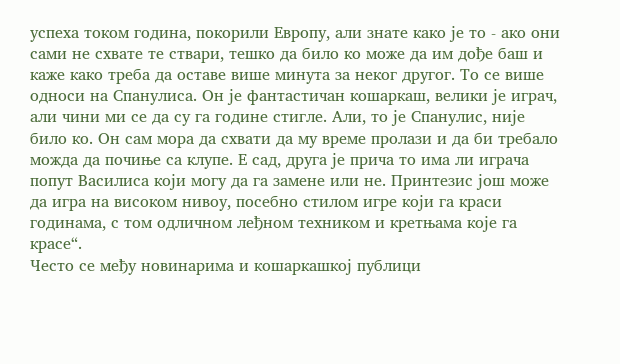успеха током година, покорили Европу, али знате како је то - ако они сами не схвате те ствари, тешко да било ко може да им дође баш и каже како треба да оставе више минута за неког другог. То се више односи на Спанулиса. Он је фантастичан кошаркаш, велики је играч, али чини ми се да су га године стигле. Али, то је Спанулис, није било ко. Он сам мора да схвати да му време пролази и да би требало можда да почиње са клупе. Е сад, друга је прича то има ли играча попут Василиса који могу да га замене или не. Принтезис још може да игра на високом нивоу, посебно стилом игре који га краси годинама, с том одличном леђном техником и кретњама које га красе“.
Често се међу новинарима и кошаркашкој публици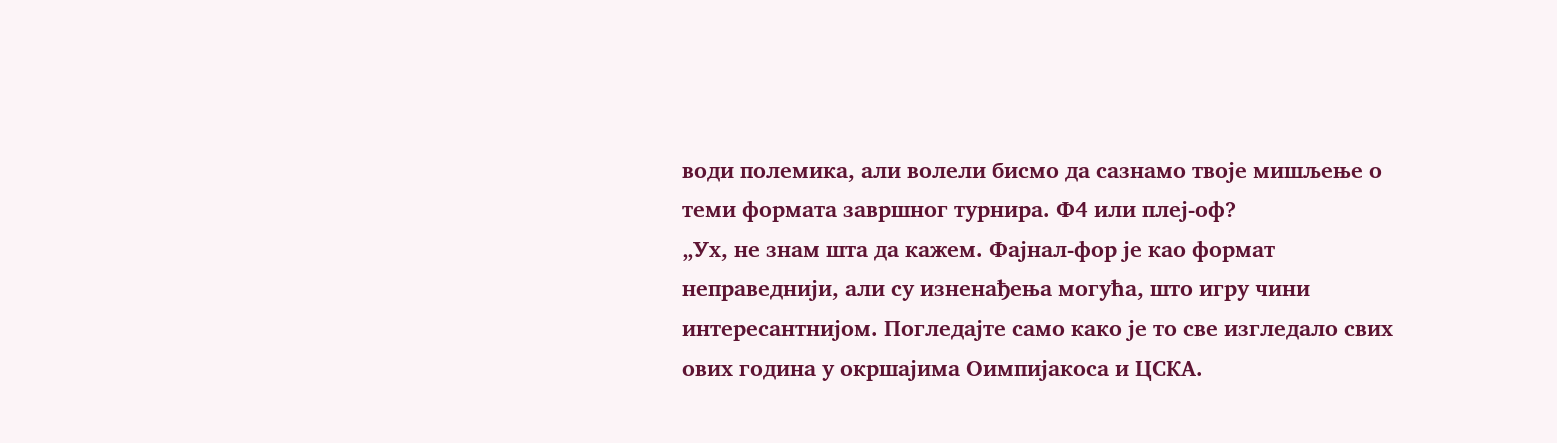води полемика, али волели бисмо да сазнамо твоје мишљење о теми формата завршног турнира. Ф4 или плеј-оф?
„Ух, не знам шта да кажем. Фајнал-фор је као формат неправеднији, али су изненађења могућа, што игру чини интересантнијом. Погледајте само како је то све изгледало свих ових година у окршајима Оимпијакоса и ЦСКА.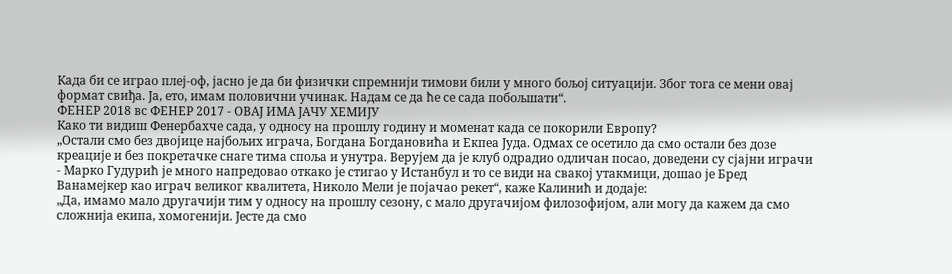Када би се играо плеј-оф, јасно је да би физички спремнији тимови били у много бољој ситуацији. Због тога се мени овај формат свиђа. Ја, ето, имам половични учинак. Надам се да ће се сада побољшати“.
ФЕНЕР 2018 вс ФЕНЕР 2017 - ОВАЈ ИМА ЈАЧУ ХЕМИЈУ
Како ти видиш Фенербахче сада, у односу на прошлу годину и моменат када се покорили Европу?
„Остали смо без двојице најбољих играча, Богдана Богдановића и Екпеа Јуда. Одмах се осетило да смо остали без дозе креације и без покретачке снаге тима споља и унутра. Верујем да је клуб одрадио одличан посао, доведени су сјајни играчи - Марко Гудурић је много напредовао откако је стигао у Истанбул и то се види на свакој утакмици, дошао је Бред Ванамејкер као играч великог квалитета, Николо Мели је појачао рекет“, каже Калинић и додаје:
„Да, имамо мало другачији тим у односу на прошлу сезону, с мало другачијом филозофијом, али могу да кажем да смо сложнија екипа, хомогенији. Јесте да смо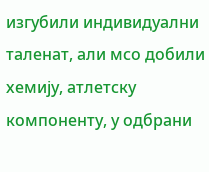изгубили индивидуални таленат, али мсо добили хемију, атлетску компоненту, у одбрани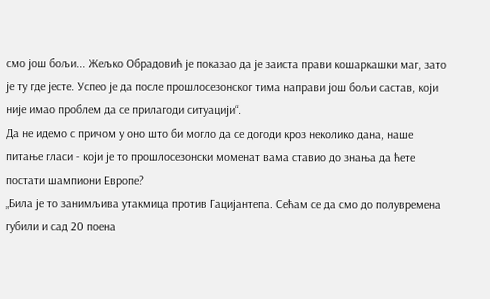смо још бољи... Жељко Обрадовић је показао да је заиста прави кошаркашки маг, зато је ту где јесте. Успео је да после прошлосезонског тима направи још бољи састав, који није имао проблем да се прилагоди ситуацији“.
Да не идемо с причом у оно што би могло да се догоди кроз неколико дана, наше питање гласи - који је то прошлосезонски моменат вама ставио до знања да ћете постати шампиони Европе?
„Била је то занимљива утакмица против Гацијантепа. Сећам се да смо до полувремена губили и сад 20 поена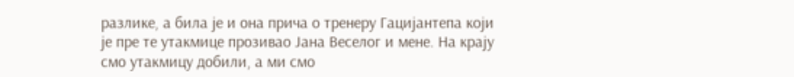разлике, а била је и она прича о тренеру Гацијантепа који је пре те утакмице прозивао Јана Веселог и мене. На крају смо утакмицу добили, а ми смо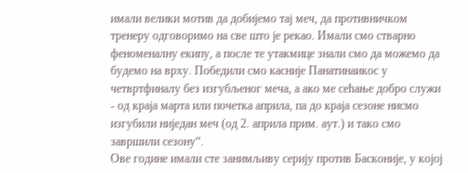имали велики мотив да добијемо тај меч, да противничком тренеру одговоримо на све што је рекао. Имали смо стварно феноменалну екипу, а после те утакмице знали смо да можемо да будемо на врху. Победили смо касније Панатинаикос у четвртфиналу без изгубљеног меча, а ако ме сећање добро служи - од краја марта или почетка априла, па до краја сезоне нисмо изгубили ниједан меч (од 2. априла прим. аут.) и тако смо завршили сезону“.
Ове године имали сте занимљиву серију против Басконије, у којој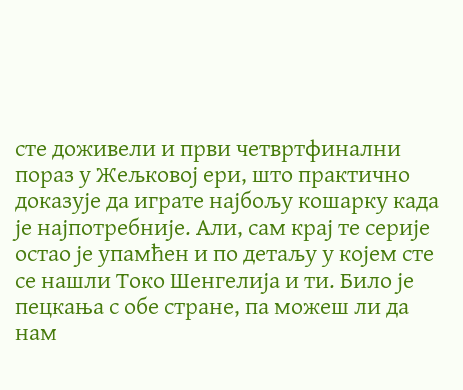сте доживели и први четвртфинални пораз у Жељковој ери, што практично доказује да играте најбољу кошарку када је најпотребније. Али, сам крај те серије остао је упамћен и по детаљу у којем сте се нашли Токо Шенгелија и ти. Било је пецкања с обе стране, па можеш ли да нам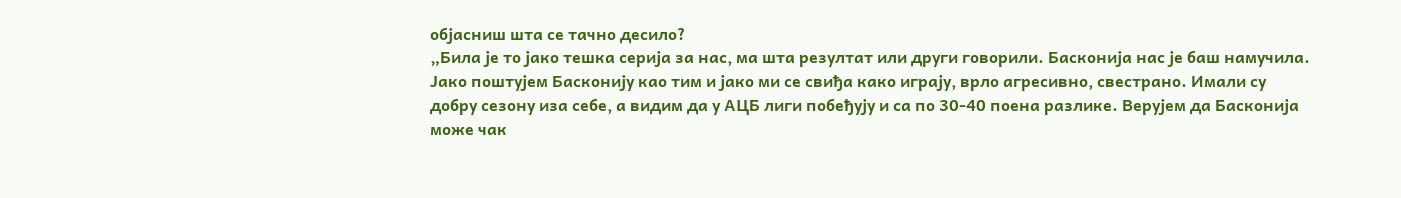објасниш шта се тачно десило?
„Била је то јако тешка серија за нас, ма шта резултат или други говорили. Басконија нас је баш намучила. Јако поштујем Басконију као тим и јако ми се свиђа како играју, врло агресивно, свестрано. Имали су добру сезону иза себе, а видим да у АЦБ лиги побеђују и са по 30-40 поена разлике. Верујем да Басконија може чак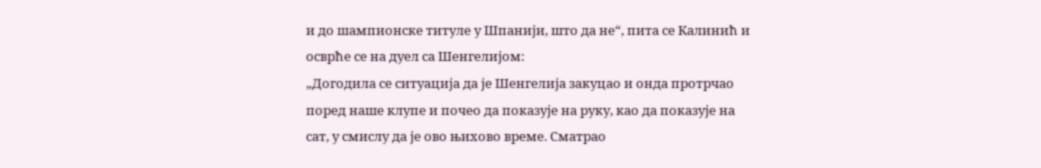и до шампионске титуле у Шпанији, што да не“, пита се Калинић и осврће се на дуел са Шенгелијом:
„Догодила се ситуација да је Шенгелија закуцао и онда протрчао поред наше клупе и почео да показује на руку, као да показује на сат, у смислу да је ово њихово време. Сматрао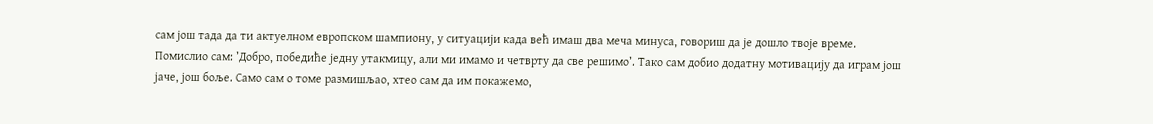сам још тада да ти актуелном европском шампиону, у ситуацији када већ имаш два меча минуса, говориш да је дошло твоје време. Помислио сам: ’Добро, победиће једну утакмицу, али ми имамо и четврту да све решимо’. Тако сам добио додатну мотивацију да играм још јаче, још боље. Само сам о томе размишљао, хтео сам да им покажемо,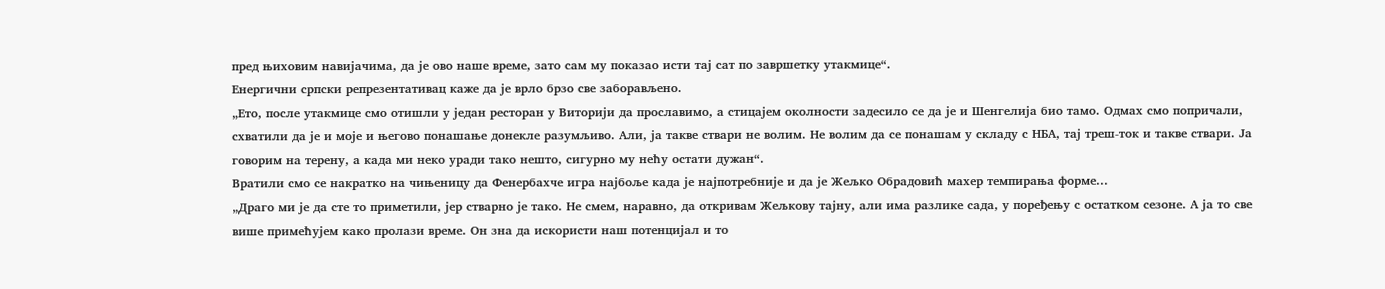пред њиховим навијачима, да је ово наше време, зато сам му показао исти тај сат по завршетку утакмице“.
Енергични српски репрезентативац каже да је врло брзо све заборављено.
„Ето, после утакмице смо отишли у један ресторан у Виторији да прославимо, а стицајем околности задесило се да је и Шенгелија био тамо. Одмах смо попричали, схватили да је и моје и његово понашање донекле разумљиво. Али, ја такве ствари не волим. Не волим да се понашам у складу с НБА, тај треш-ток и такве ствари. Ја говорим на терену, а када ми неко уради тако нешто, сигурно му нећу остати дужан“.
Вратили смо се накратко на чињеницу да Фенербахче игра најбоље када је најпотребније и да је Жељко Обрадовић махер темпирања форме...
„Драго ми је да сте то приметили, јер стварно је тако. Не смем, наравно, да откривам Жељкову тајну, али има разлике сада, у поређењу с остатком сезоне. А ја то све више примећујем како пролази време. Он зна да искористи наш потенцијал и то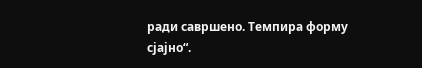ради савршено. Темпира форму сјајно“.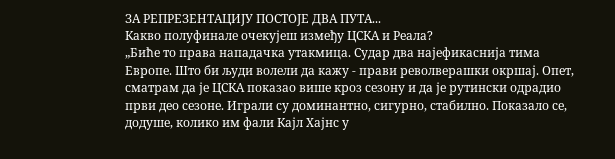ЗА РЕПРЕЗЕНТАЦИЈУ ПОСТОЈЕ ДВА ПУТА...
Какво полуфинале очекујеш између ЦСКА и Реала?
„Биће то права нападачка утакмица. Судар два најефикаснија тима Европе. Што би људи волели да кажу - прави револверашки окршај. Опет, сматрам да је ЦСКА показао више кроз сезону и да је рутински одрадио први део сезоне. Играли су доминантно, сигурно, стабилно. Показало се, додуше, колико им фали Кајл Хајнс у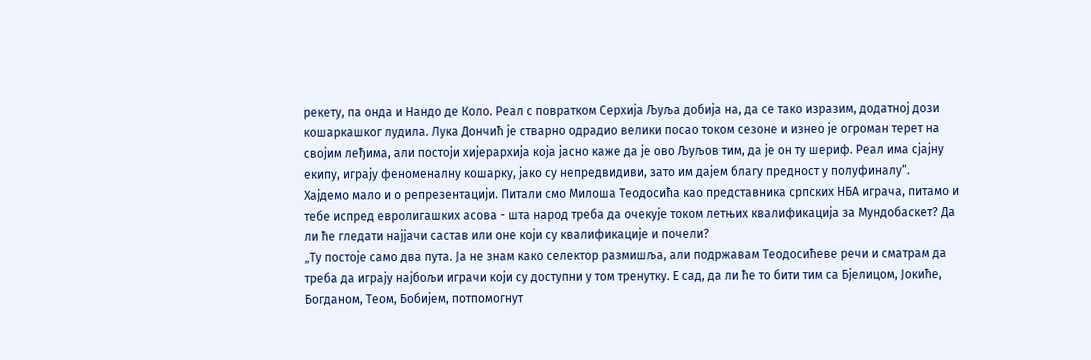рекету, па онда и Нандо де Коло. Реал с повратком Серхија Љуља добија на, да се тако изразим, додатној дози кошаркашког лудила. Лука Дончић је стварно одрадио велики посао током сезоне и изнео је огроман терет на својим леђима, али постоји хијерархија која јасно каже да је ово Љуљов тим, да је он ту шериф. Реал има сјајну екипу, играју феноменалну кошарку, јако су непредвидиви, зато им дајем благу предност у полуфиналу“.
Хајдемо мало и о репрезентацији. Питали смо Милоша Теодосића као представника српских НБА играча, питамо и тебе испред евролигашких асова - шта народ треба да очекује током летњих квалификација за Мундобаскет? Да ли ће гледати најјачи састав или оне који су квалификације и почели?
„Ту постоје само два пута. Ја не знам како селектор размишља, али подржавам Теодосићеве речи и сматрам да треба да играју најбољи играчи који су доступни у том тренутку. Е сад, да ли ће то бити тим са Бјелицом, Јокиће, Богданом, Теом, Бобијем, потпомогнут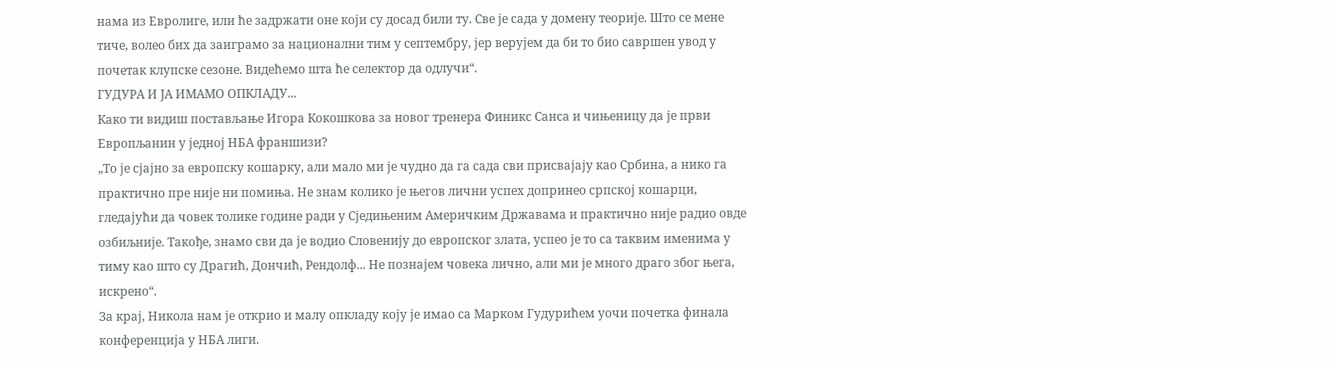нама из Евролиге, или ће задржати оне који су досад били ту. Све је сада у домену теорије. Што се мене тиче, волео бих да заиграмо за национални тим у септембру, јер верујем да би то био савршен увод у почетак клупске сезоне. Видећемо шта ће селектор да одлучи“.
ГУДУРА И ЈА ИМАМО ОПКЛАДУ...
Како ти видиш постављање Игора Кокошкова за новог тренера Финикс Санса и чињеницу да је први Европљанин у једној НБА франшизи?
„То је сјајно за европску кошарку, али мало ми је чудно да га сада сви присвајају као Србина, а нико га практично пре није ни помиња. Не знам колико је његов лични успех допринео српској кошарци, гледајући да човек толике године ради у Сједињеним Америчким Државама и практично није радио овде озбиљније. Такође, знамо сви да је водио Словенију до европског злата, успео је то са таквим именима у тиму као што су Драгић, Дончић, Рендолф... Не познајем човека лично, али ми је много драго због њега, искрено“.
За крај, Никола нам је открио и малу опкладу коју је имао са Марком Гудурићем уочи почетка финала конференција у НБА лиги.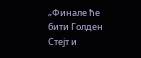„Финале ће бити Голден Стејт и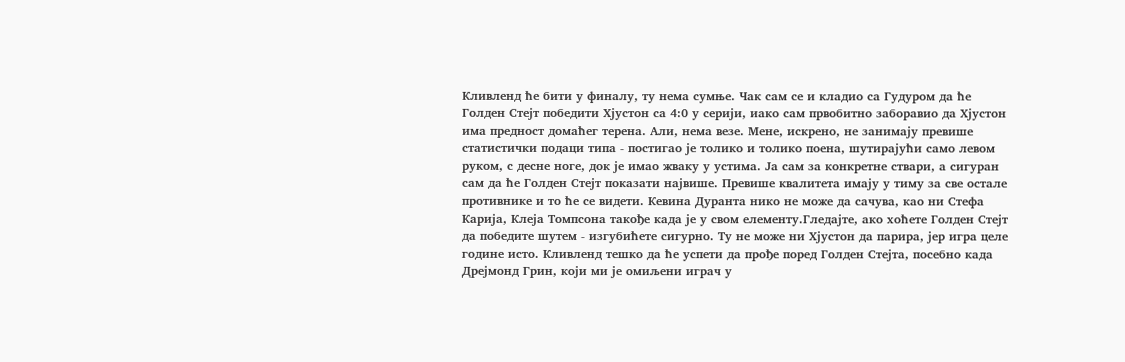Кливленд ће бити у финалу, ту нема сумње. Чак сам се и кладио са Гудуром да ће Голден Стејт победити Хјустон са 4:0 у серији, иако сам првобитно заборавио да Хјустон има предност домаћег терена. Али, нема везе. Мене, искрено, не занимају превише статистички подаци типа - постигао је толико и толико поена, шутирајући само левом руком, с десне ноге, док је имао жваку у устима. Ја сам за конкретне ствари, а сигуран сам да ће Голден Стејт показати највише. Превише квалитета имају у тиму за све остале противнике и то ће се видети. Кевина Дуранта нико не може да сачува, као ни Стефа Карија, Клеја Томпсона такође када је у свом елементу.Гледајте, ако хоћете Голден Стејт да победите шутем - изгубићете сигурно. Ту не може ни Хјустон да парира, јер игра целе године исто. Кливленд тешко да ће успети да прође поред Голден Стејта, посебно када Дрејмонд Грин, који ми је омиљени играч у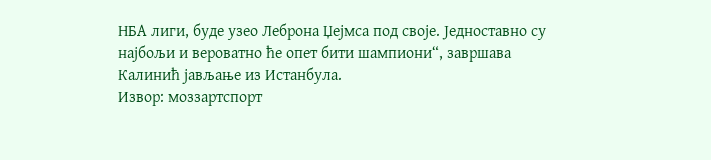НБА лиги, буде узео Леброна Џејмса под своје. Једноставно су најбољи и вероватно ће опет бити шампиони“, завршава Калинић јављање из Истанбула.
Извор: моззартспорт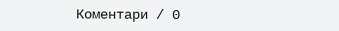Коментари / 0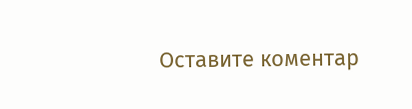Оставите коментар